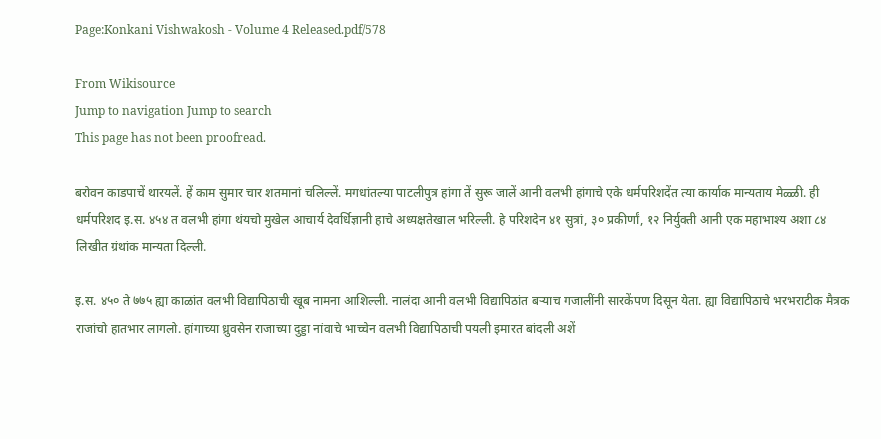Page:Konkani Vishwakosh - Volume 4 Released.pdf/578

From Wikisource
Jump to navigation Jump to search
This page has not been proofread.

बरोवन काडपाचें थारयलें. हें काम सुमार चार शतमानां चलिल्लें. मगधांतल्या पाटलीपुत्र हांगा तें सुरू जालें आनी वलभी हांगाचे एके धर्मपरिशदेंत त्या कार्याक मान्यताय मेळ्ळी. ही धर्मपरिशद इ.स. ४५४ त वलभी हांगा थंयचो मुखेल आचार्य देवर्धिज्ञानी हाचे अध्यक्षतेखाल भरिल्ली. हे परिशदेन ४१ सुत्रां, ३० प्रकीर्णां, १२ निर्युक्ती आनी एक महाभाश्य अशा ८४ लिखीत ग्रंथांक मान्यता दिल्ली.

इ.स. ४५० ते ७७५ ह्या काळांत वलभी विद्यापिठाची खूब नामना आशिल्ली. नालंदा आनी वलभी विद्यापिठांत बऱ्याच गजालींनी सारकेंपण दिसून येता. ह्या विद्यापिठाचे भरभराटीक मैत्रक राजांचो हातभार लागलो. हांगाच्या ध्रुवसेन राजाच्या दुड्डा नांवाचे भाच्चेन वलभी विद्यापिठाची पयली इमारत बांदली अशें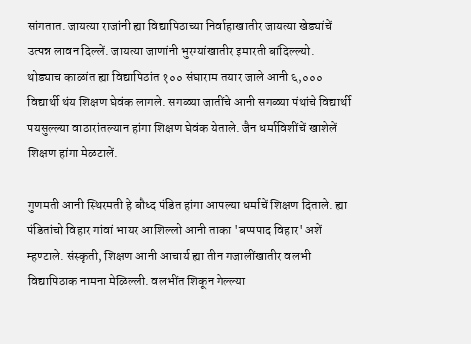सांगतात. जायत्या राजांनी ह्या विद्यापिठाच्या निर्वाहाखातीर जायत्या खेड्यांचें उत्पन्न लावन दिल्लें. जायत्या जाणांनी भुरग्यांखातीर इमारती बांदिल्ल्यो. थोड्याच काळांत ह्या विद्यापिठांत १०० संघाराम तयार जाले आनी ६,००० विद्यार्थी थंय शिक्षण घेवंक लागले. सगळ्या जातींचे आनी सगळ्या पंथांचे विद्यार्थी पयसुल्ल्या वाठारांतल्यान हांगा शिक्षण घेवंक येताले. जैन धर्माविशींचें खाशेलें शिक्षण हांगा मेळटालें.

गुणमती आनी स्थिरमती हे बौध्द पंडित हांगा आपल्या धर्माचें शिक्षण दिताले. ह्या पंडितांचो विहार गांवां भायर आशिल्लो आनी ताका 'बप्पपाद विहार' अशें म्हण्टाले. संस्कृती, शिक्षण आनी आचार्य ह्या तीन गजालींखातीर वलभी विद्यापिठाक नामना मेळिल्ली. वलभींत शिकून गेल्ल्या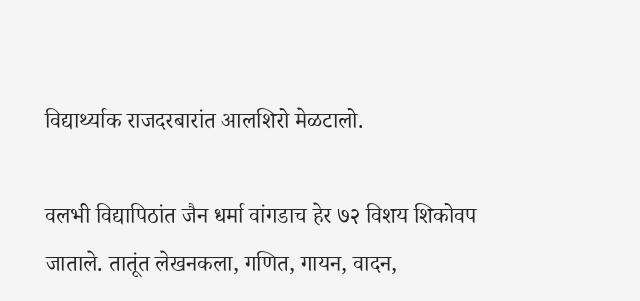विद्यार्थ्याक राजदरबारांत आलशिरो मेळटालो.

वलभी विद्यापिठांत जैन धर्मा वांगडाच हेर ७२ विशय शिकोवप जाताले. तातूंत लेखनकला, गणित, गायन, वादन,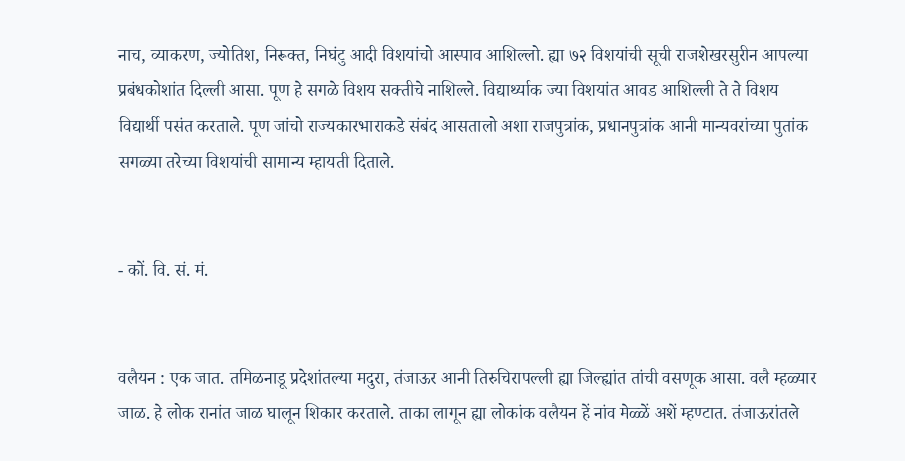नाच, व्याकरण, ज्योतिश, निरूक्त, निघंटु आदी विशयांचो आस्पाव आशिल्लो. ह्या ७२ विशयांची सूची राजशेखरसुरीन आपल्या प्रबंधकोशांत दिल्ली आसा. पूण हे सगळे विशय सक्तीचे नाशिल्ले. विद्यार्थ्याक ज्या विशयांत आवड आशिल्ली ते ते विशय विद्यार्थी पसंत करताले. पूण जांचो राज्यकारभाराकडे संबंद आसतालो अशा राजपुत्रांक, प्रधानपुत्रांक आनी मान्यवरांच्या पुतांक सगळ्या तरेच्या विशयांची सामान्य म्हायती दिताले.


- कों. वि. सं. मं.


वलैयन : एक जात. तमिळनाडू प्रदेशांतल्या मदुरा, तंजाऊर आनी तिरुचिरापल्ली ह्या जिल्ह्यांत तांची वसणूक आसा. वलै म्हळ्यार जाळ. हे लोक रानांत जाळ घालून शिकार करताले. ताका लागून ह्या लोकांक वलैयन हें नांव मेळ्ळें अशें म्हण्टात. तंजाऊरांतले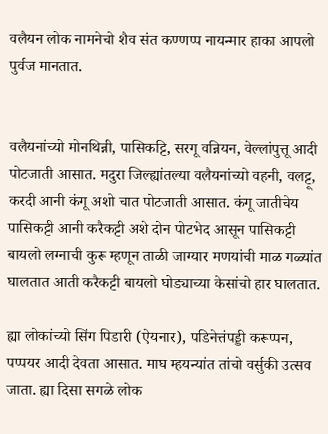वलैयन लोक नामनेचो शैव संत कण्णप्प नायन्मार हाका आपलो पुर्वज मानतात.


वलैयनांच्यो मोनथिन्नी, पासिकट्टि, सरगू वन्नियन, वेल्लांपुत्तू आदी पोटजाती आसात. मदुरा जिल्ह्यांतल्या वलैयनांच्यो वहनी, वलट्टू, करदी आनी कंगू अशो चात पोटजाती आसात. कंगू जातीचेय पासिकट्टी आनी करैकट्टी अशे दोन पोटभेद आसून पासिकट्टी बायलो लग्नाची कुरू म्हणून ताळी जाग्यार मणयांची माळ गळ्यांत घालतात आती करैकट्टी बायलो घोड्याच्या केसांचो हार घालतात.

ह्या लोकांच्यो सिंग पिडारी (ऐयनार), पडिनेत्तंपड्डी करूप्पन, पप्पयर आदी देवता आसात. माघ म्हयन्यांत तांचो वर्सुकी उत्सव जाता. ह्या दिसा सगळे लोक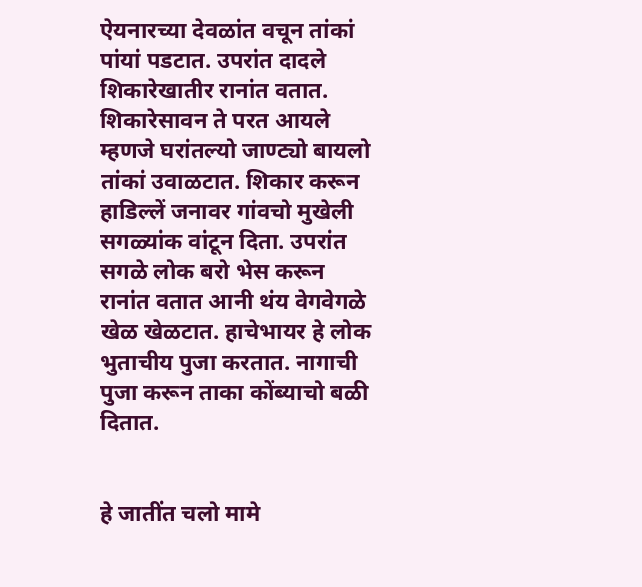ऐयनारच्या देवळांत वचून तांकां पांयां पडटात. उपरांत दादले शिकारेखातीर रानांत वतात. शिकारेसावन ते परत आयले म्हणजे घरांतल्यो जाण्ट्यो बायलो तांकां उवाळटात. शिकार करून हाडिल्लें जनावर गांवचो मुखेली सगळ्यांक वांटून दिता. उपरांत सगळे लोक बरो भेस करून रानांत वतात आनी थंय वेगवेगळे खेळ खेळटात. हाचेभायर हे लोक भुताचीय पुजा करतात. नागाची पुजा करून ताका कोंब्याचो बळी दितात.


हे जातींत चलो मामे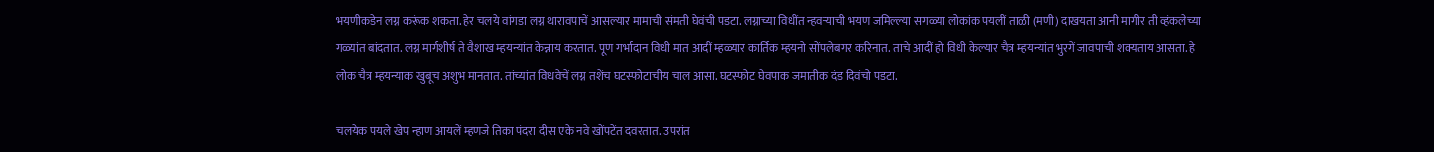भयणीकडेन लग्न करूंक शकता. हेर चलये वांगडा लग्न थारावपाचें आसल्यार मामाची संमती घेवंची पडटा. लग्नाच्या विधींत न्हवऱ्याची भयण जमिल्ल्या सगळ्या लोकांक पयलीं ताळी (मणी) दाखयता आनी मागीर ती व्हंकलेच्या गळ्यांत बांदतात. लग्न मार्गशीर्ष ते वैशाख म्हयन्यांत केन्नाय करतात. पूण गर्भादान विधी मात आदीं म्हळ्यार कार्तिक म्हयनो सोंपलेबगर करिनात. ताचे आदीं हो विधी केल्यार चैत्र म्हयन्यांत भुरगें जावपाची शक्यताय आसता. हे लोक चैत्र म्हयन्याक खुबूच अशुभ मानतात. तांच्यांत विधवेचें लग्न तशेंच घटस्फोटाचीय चाल आसा. घटस्फोट घेवपाक जमातीक दंड दिवंचो पडटा.

चलयेक पयले खेप न्हाण आयलें म्हणजे तिका पंदरा दीस एके नवे खोंपटेंत दवरतात. उपरांत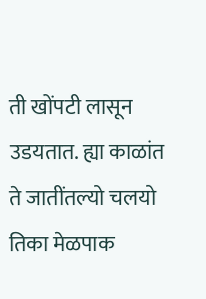ती खोंपटी लासून उडयतात. ह्या काळांत ते जातींतल्यो चलयो तिका मेळपाक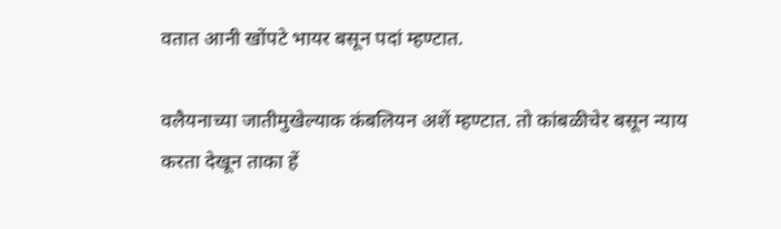वतात आनी खोंपटे भायर बसून पदां म्हण्टात.

वलैयनाच्या जातीमुखेल्याक कंबलियन अशें म्हण्टात. तो कांबळीचेर बसून न्याय करता देखून ताका हें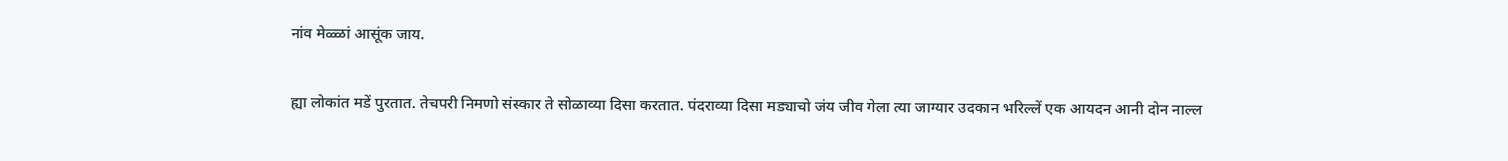नांव मेळ्ळां आसूंक जाय.

ह्या लोकांत मडें पुरतात. तेचपरी निमणो संस्कार ते सोळाव्या दिसा करतात. पंदराव्या दिसा मड्याचो जंय जीव गेला त्या जाग्यार उदकान भरिल्लें एक आयदन आनी दोन नाल्ल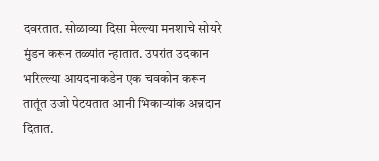दवरतात. सोळाव्या दिसा मेल्ल्या मनशाचे सोयरे मुंडन करून तळ्यांत न्हातात. उपरांत उदकान भरिल्ल्या आयदनाकडेन एक चवकोन करून तातूंत उजो पेटयतात आनी भिकाऱ्यांक अन्नदान दितात.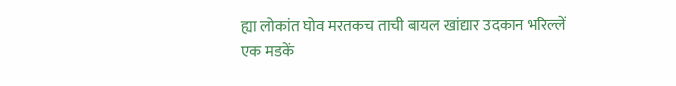ह्या लोकांत घोव मरतकच ताची बायल खांद्यार उदकान भरिल्लें एक मडकें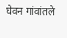घेवन गांवांतले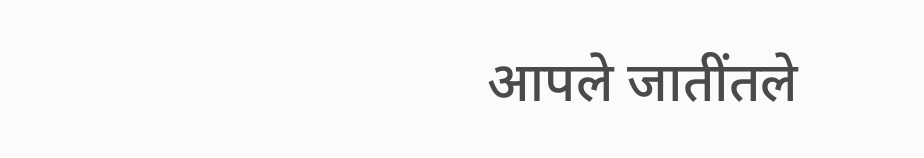आपले जातींतले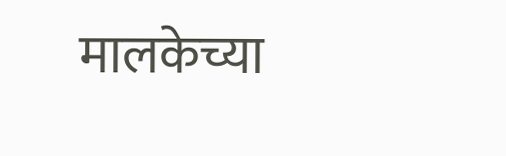मालकेच्या